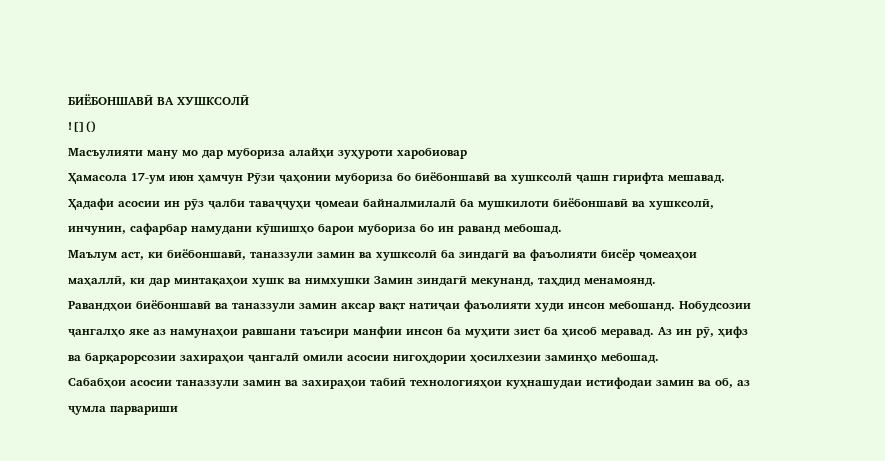БИЁБОНШАВӢ ВА ХУШКСОЛӢ
![]()
Масъулияти ману мо дар мубориза алайҳи зуҳуроти харобиовар
Ҳамасола 17-ум июн ҳамчун Рӯзи ҷаҳонии мубориза бо биёбоншавӣ ва хушксолӣ ҷашн гирифта мешавад. Ҳадафи асосии ин рӯз ҷалби таваҷҷуҳи ҷомеаи байналмилалӣ ба мушкилоти биёбоншавӣ ва хушксолӣ, инчунин, сафарбар намудани кӯшишҳо барои мубориза бо ин раванд мебошад.
Маълум аст, ки биёбоншавӣ, таназзули замин ва хушксолӣ ба зиндагӣ ва фаъолияти бисёр ҷомеаҳои маҳаллӣ, ки дар минтақаҳои хушк ва нимхушки Замин зиндагӣ мекунанд, таҳдид менамоянд.
Равандҳои биёбоншавӣ ва таназзули замин аксар вақт натиҷаи фаъолияти худи инсон мебошанд. Нобудсозии ҷангалҳо яке аз намунаҳои равшани таъсири манфии инсон ба муҳити зист ба ҳисоб меравад. Аз ин рӯ, ҳифз ва барқарорсозии захираҳои ҷангалӣ омили асосии нигоҳдории ҳосилхезии заминҳо мебошад.
Сабабҳои асосии таназзули замин ва захираҳои табиӣ технологияҳои куҳнашудаи истифодаи замин ва об, аз ҷумла парвариши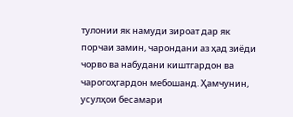тулонии як намуди зироат дар як порчаи замин, чарондани аз ҳад зиёди чорво ва набудани киштгардон ва чарогоҳгардон мебошанд. Ҳамчунин, усулҳои бесамари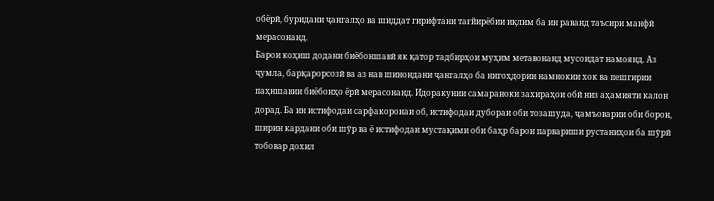обёрӣ, буридани ҷангалҳо ва шиддат гирифтани тағйирёбии иқлим ба ин раванд таъсири манфӣ мерасонанд.
Барои коҳиш додани биёбоншавӣ як қатор тадбирҳои муҳим метавонанд мусоидат намоянд. Аз ҷумла, барқарорсозӣ ва аз нав шинондани ҷангалҳо ба нигоҳдории намнокии хок ва пешгирии паҳншавии биёбонҳо ёрӣ мерасонанд. Идоракунии самараноки захираҳои обӣ низ аҳамияти калон дорад. Ба ин истифодаи сарфакоронаи об, истифодаи дубораи оби тозашуда, ҷамъоварии оби борон, ширин кардани оби шӯр ва ё истифодаи мустақими оби баҳр барои парвариши рустаниҳои ба шӯрӣ тобовар дохил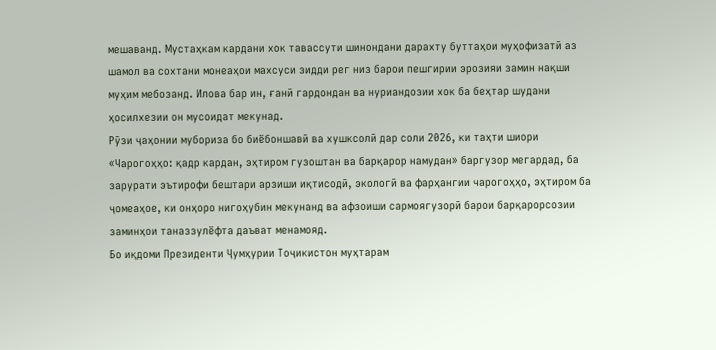мешаванд. Мустаҳкам кардани хок тавассути шинондани дарахту буттаҳои муҳофизатӣ аз шамол ва сохтани монеаҳои махсуси зидди рег низ барои пешгирии эрозияи замин нақши муҳим мебозанд. Илова бар ин, ғанӣ гардондан ва нуриандозии хок ба беҳтар шудани ҳосилхезии он мусоидат мекунад.
Рӯзи ҷаҳонии мубориза бо биёбоншавӣ ва хушксолӣ дар соли 2026, ки таҳти шиори «Чарогоҳҳо: қадр кардан, эҳтиром гузоштан ва барқарор намудан» баргузор мегардад, ба зарурати эътирофи бештари арзиши иқтисодӣ, экологӣ ва фарҳангии чарогоҳҳо, эҳтиром ба ҷомеаҳое, ки онҳоро нигоҳубин мекунанд ва афзоиши сармоягузорӣ барои барқарорсозии заминҳои таназзулёфта даъват менамояд.
Бо иқдоми Президенти Ҷумҳурии Тоҷикистон муҳтарам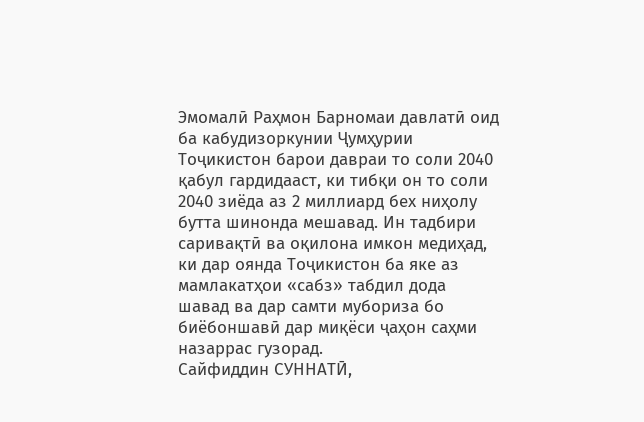Эмомалӣ Раҳмон Барномаи давлатӣ оид ба кабудизоркунии Ҷумҳурии Тоҷикистон барои давраи то соли 2040 қабул гардидааст, ки тибқи он то соли 2040 зиёда аз 2 миллиард бех ниҳолу бутта шинонда мешавад. Ин тадбири саривақтӣ ва оқилона имкон медиҳад, ки дар оянда Тоҷикистон ба яке аз мамлакатҳои «сабз» табдил дода шавад ва дар самти мубориза бо биёбоншавӣ дар миқёси ҷаҳон саҳми назаррас гузорад.
Сайфиддин СУННАТӢ,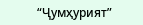“Ҷумҳурият”